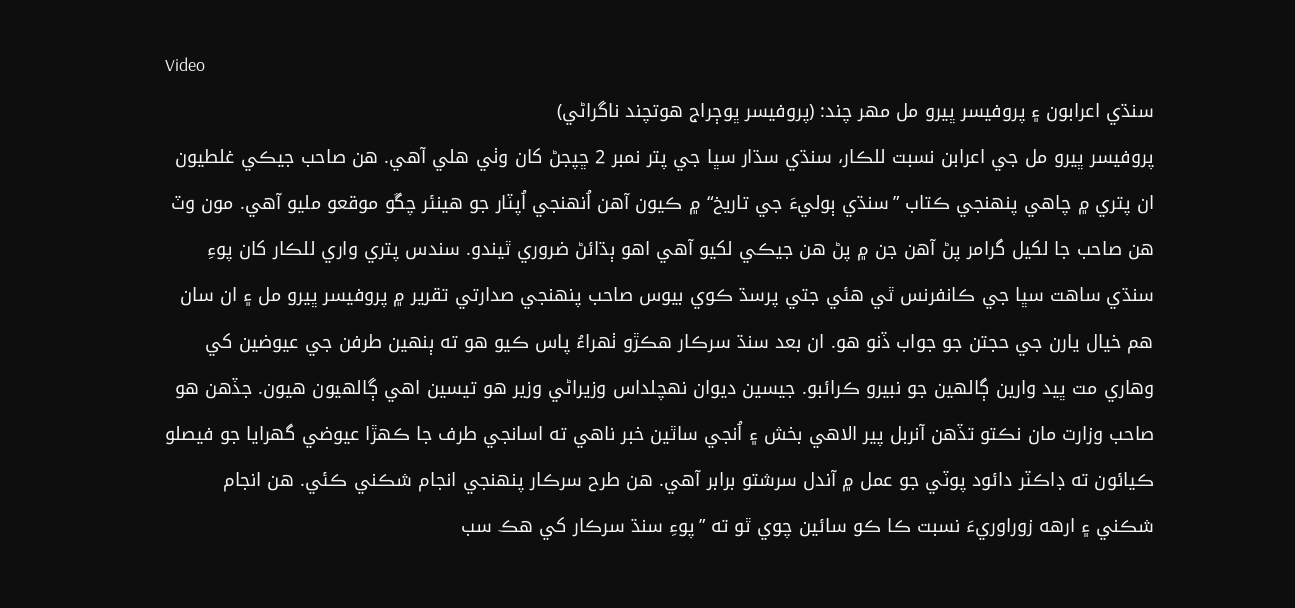Video
سنڌي اعرابون ۽ پروفيسر ڀيرو مل مهر چند: (پروفيسر ڀوڄراج هوتچند ناگراڻي)
پروفيسر ڀيرو مل جي اعرابن نسبت للڪار، سنڌي سڌار سڀا جي پتر نمبر 2 ڇپجڻ کان وٺي هلي آهي. هن صاحب جيڪي غلطيون ان پتري ۾ چاهي پنهنجي ڪتاب ”سنڌي ٻوليءَ جي تاريخ“ ۾ ڪيون آهن اُنهنجي اُپٽار جو هينئر چڱو موقعو مليو آهي. مون وٽ هن صاحب جا لکيل گرامر پڻ آهن جن ۾ پڻ هن جيڪي لکيو آهي اهو ٻڌائڻ ضروري ٿيندو. سندس پتري واري للڪار کان پوءِ سنڌي ساهت سڀا جي ڪانفرنس ٿي هئي جتي پرسڌ ڪوي بيوس صاحب پنهنجي صدارتي تقرير ۾ پروفيسر ڀيرو مل ۽ ان سان هم خيال يارن جي حجتن جو جواب ڏنو هو. ان بعد سنڌ سرڪار هڪڙو ٺهراءُ پاس ڪيو هو ته ٻنهين طرفن جي عيوضين کي وهاري مت ڀيد وارين ڳالهين جو نبيرو ڪرائبو. جيسين ديوان نهچلداس وزيراڻي وزير هو تيسين اهي ڳالهيون هيون. جڏهن هو صاحب وزارت مان نڪتو تڏهن آنربل پير الاهي بخش ۽ اُنجي ساٿين خبر ناهي ته اسانجي طرف جا ڪهڙا عيوضي گهرايا جو فيصلو ڪيائون ته ڊاڪٽر دائود پوٽي جو عمل ۾ آندل سرشتو برابر آهي. هن طرح سرڪار پنهنجي انجام شڪني ڪئي. هن انجام شڪني ۽ ارهه زوراوريءَ نسبت ڪا ڪو سائين چوي ٿو ته ”پوءِ سنڌ سرڪار کي هڪ سب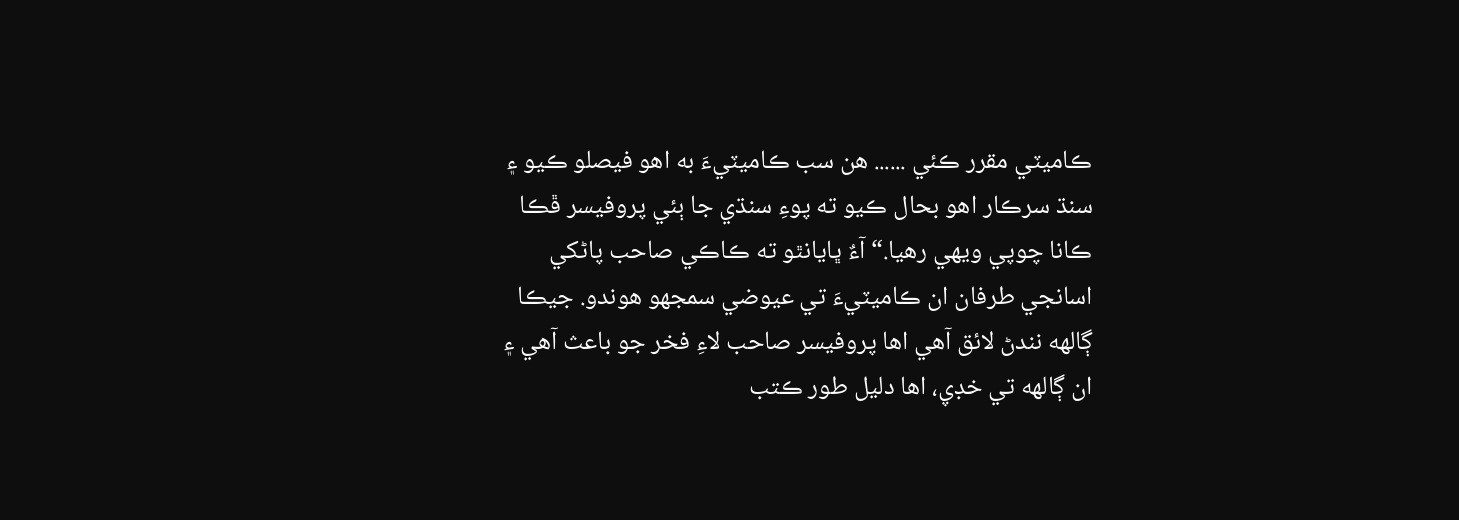ڪاميٽي مقرر ڪئي ...... هن سب ڪاميٽيءَ به اهو فيصلو ڪيو ۽ سنڌ سرڪار اهو بحال ڪيو ته پوءِ سنڌي جا ٻئي پروفيسر ڦڪا ڪانا چوپي ويهي رهيا.“ آءٌ ڀايانٿو ته ڪاڪي صاحب پاڻکي اسانجي طرفان ان ڪاميٽيءَ تي عيوضي سمجهو هوندو. جيڪا ڳالهه نندڻ لائق آهي اها پروفيسر صاحب لاءِ فخر جو باعث آهي ۽ ان ڳالهه تي خڊۑ، اها دليل طور ڪتب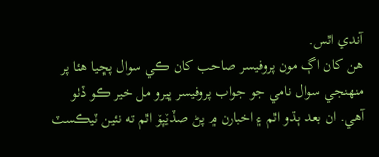آندي اٿس.
هن کان اڳ مون پروفيسر صاحب کان ڪي سوال پڇيا هئا پر منهنجي سوال نامي جو جواب پروفيسر ڀيرو مل خير ڪو ڏٺو آهي. ان بعد ٻڌو اٿم ۽ اخبارن ۾ پڻ صڏێۑۆ اٿم ته نئين ٽيڪسٽ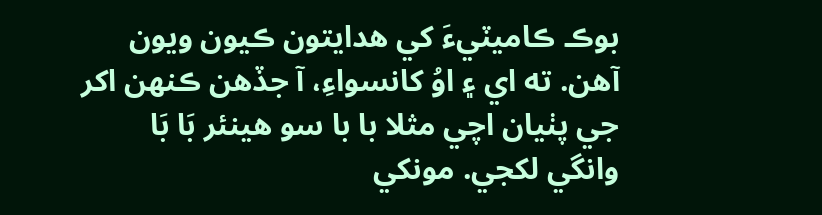بوڪ ڪاميٽيءَ کي هدايتون ڪيون ويون آهن. ته اي ۽ اوُ کانسواءِ، آ جڏهن ڪنهن اکر جي پٺيان اچي مثلا با با سو هينئر بَا بَا وانگي لکجي. مونکي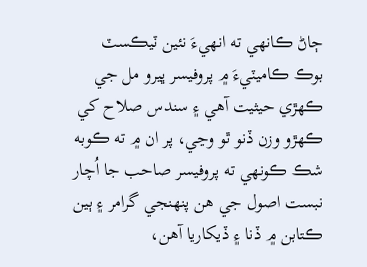ڄاڻ ڪانهي ته انهيءَ نئين ٽيڪسٽ بوڪ ڪاميٽيءَ ۾ پروفيسر ڀيرو مل جي ڪهڙي حيثيت آهي ۽ سندس صلاح کي ڪهڙو وزن ڏنو ٿو وڃي، پر ان ۾ ته ڪوبه شڪ ڪونهي ته پروفيسر صاحب جا اُچار نبست اصول جي هن پنهنجي گرامر ۽ ٻين ڪتابن ۾ ڏنا ۽ ڏيکاريا آهن،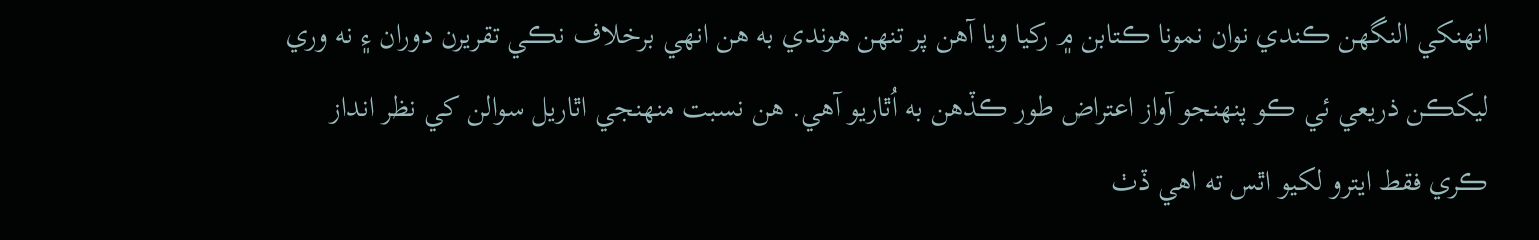انهنکي النگهن ڪندي نوان نمونا ڪتابن ۾ رکيا ويا آهن پر تنهن هوندي به هن انهي برخلاف نڪي تقريرن دوران ۽ نه وري ليکڪن ذريعي ئي ڪو پنهنجو آواز اعتراض طور ڪڏهن به اُٿاريو آهي. هن نسبت منهنجي اٿاريل سوالن کي نظر انداز ڪري فقط ايترو لکيو اٿس ته اهي ڏٺ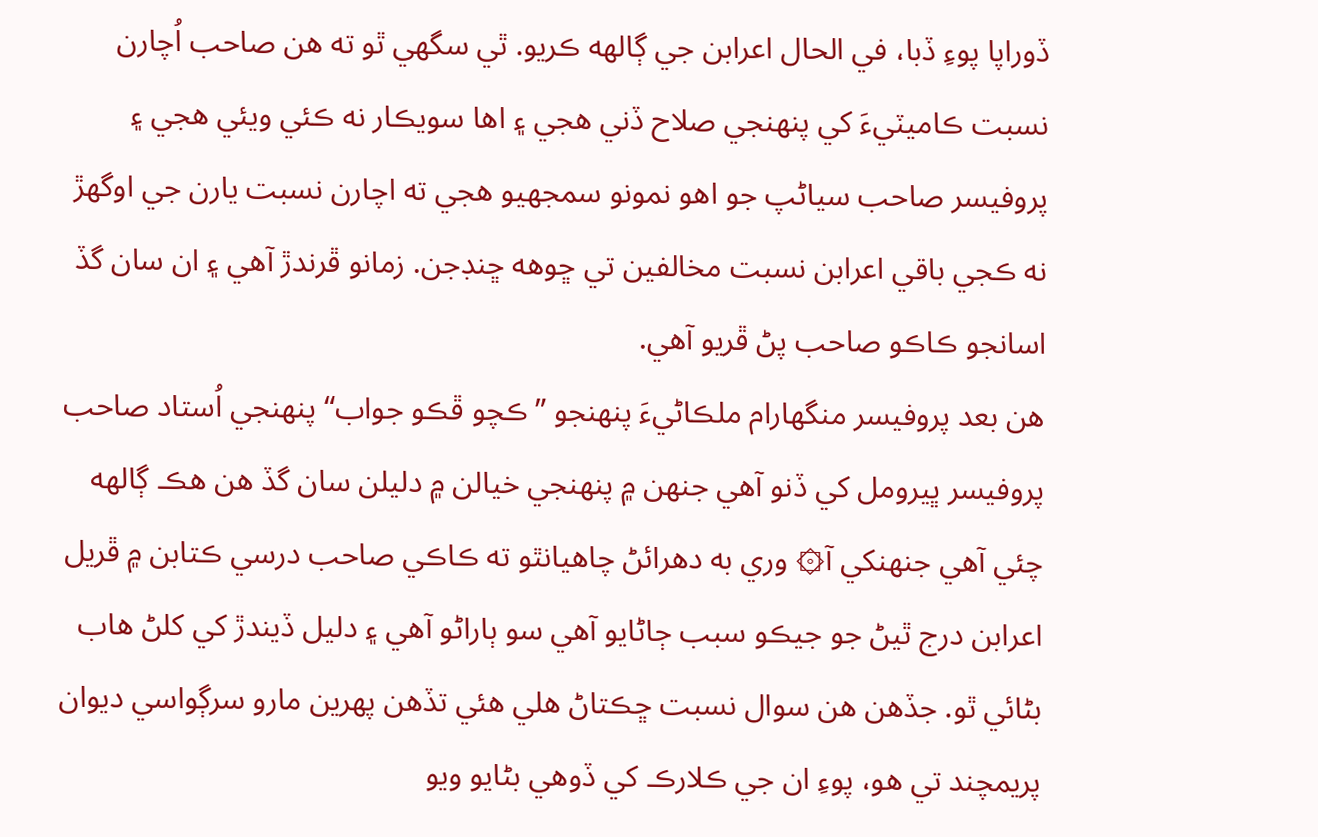ڏوراپا پوءِ ڏبا، في الحال اعرابن جي ڳالهه ڪريو. ٿي سگهي ٿو ته هن صاحب اُچارن نسبت ڪاميٽيءَ کي پنهنجي صلاح ڏني هجي ۽ اها سويڪار نه ڪئي ويئي هجي ۽ پروفيسر صاحب سياڻپ جو اهو نمونو سمجهيو هجي ته اچارن نسبت يارن جي اوگهڙ نه ڪجي باقي اعرابن نسبت مخالفين تي ڇوهه ڇنڊجن. زمانو ڦرندڙ آهي ۽ ان سان گڏ اسانجو ڪاڪو صاحب پڻ ڦريو آهي.
هن بعد پروفيسر منگهارام ملڪاڻيءَ پنهنجو ”ڪچو ڦڪو جواب“ پنهنجي اُستاد صاحب پروفيسر ڀيرومل کي ڏنو آهي جنهن ۾ پنهنجي خيالن ۾ دليلن سان گڏ هن هڪ ڳالهه چئي آهي جنهنکي آ۞ وري به دهرائڻ چاهيانٿو ته ڪاڪي صاحب درسي ڪتابن ۾ ڦريل اعرابن درج ٿيڻ جو جيڪو سبب ڄاڻايو آهي سو ٻاراڻو آهي ۽ دليل ڏيندڙ کي کلڻ هاب بڻائي ٿو. جڏهن هن سوال نسبت ڇڪتاڻ هلي هئي تڏهن پهرين مارو سرڳواسي ديوان پريمچند تي هو، پوءِ ان جي ڪلارڪ کي ڏوهي بڻايو ويو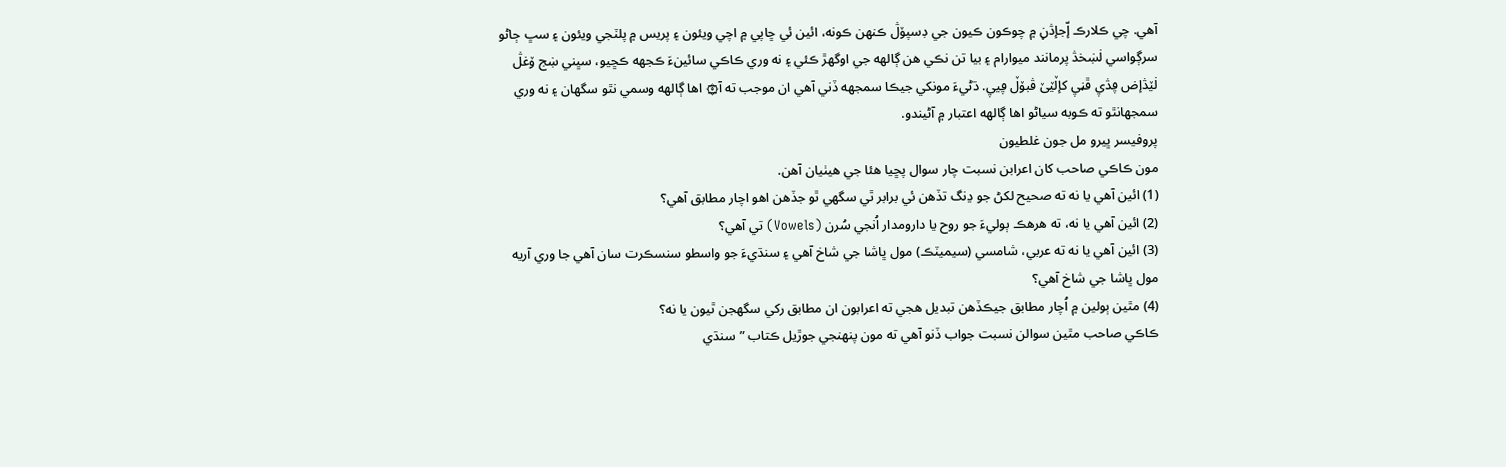آهي. چي ڪلارڪ إّجإڎڼ ۾ چوڪون ڪيون جي ڊسۑۆڷ ڪنهن ڪونه، ائين ئي ڇاپي ۾ اچي ويئون ۽ پريس ۾ پلٽجي ويئون ۽ سڀ ڄاڻو سرڳواسي ڶښخڎ پرمانند ميوارام ۽ بيا تن نڪي هن ڳالهه جي اوگهڙ ڪئي ۽ نه وري ڪاڪي سائينءَ ڪجهه ڪڇيو، سڀني ښج ۆغڷ ڶێڎإض ڥڎۑ ڦڼۑ کإڵێێ ڤبۆڵ ڥیۑ. ڌڻيءَ مونکي جيڪا سمجهه ڏني آهي ان موجب ته آ۞ اها ڳالهه وسمي نٿو سگهان ۽ نه وري سمجهانٿو ته ڪوبه سياڻو اها ڳالهه اعتبار ۾ آڻيندو.
پروفيسر ڀيرو مل جون غلطيون
مون ڪاڪي صاحب کان اعرابن نسبت چار سوال پڇيا هئا جي هيٺيان آهن.
(1) ائين آهي يا نه ته صحيح لکڻ جو ڍنگ تڏهن ئي برابر ٿي سگهي ٿو جڏهن اهو اچار مطابق آهي؟
(2) ائين آهي يا نه، ته هرهڪ ٻوليءَ جو روح يا دارومدار اُنجي سُرن (Vowels) تي آهي؟
(3) ائين آهي يا نه ته عربي، شامسي (سيميٽڪ) مول ڀاشا جي شاخ آهي ۽ سنڌيءَ جو واسطو سنسڪرت سان آهي جا وري آريه مول ڀاشا جي شاخ آهي؟
(4) مٿين ٻولين ۾ اُچار مطابق جيڪڏهن تبديل هجي ته اعرابون ان مطابق رکي سگهجن ٿيون يا نه؟
ڪاڪي صاحب مٿين سوالن نسبت جواب ڏنو آهي ته مون پنهنجي جوڙيل ڪتاب ”سنڌي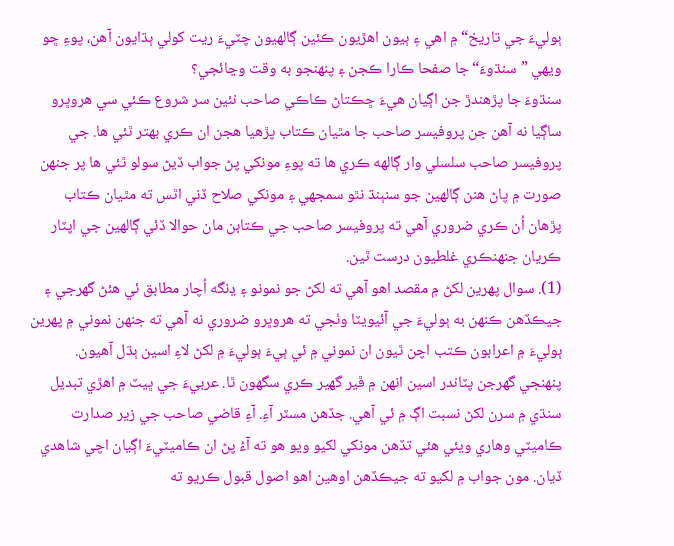ٻوليءَ جي تاريخ“ ۾ اهي ۽ ٻيون اهڙيون ڪئين ڳالهيون چٽيءَ ريت کولي ٻڌايون آهن، پوءِ ڇو ويهي ”سنڌوءَ“ جا صفحا ڪارا ڪجن ۽ پنهنجو به وقت وڃائجي؟
سنڌوءَ جا پڙهندڙ جن اڳيان هيءَ ڇڪتاڻ ڪاڪي صاحب نئين سر شروع ڪئي سي هروڀرو ساڳيا نه آهن جن پروفيسر صاحب جا مٿيان ڪتاب پڙهيا هجن ان ڪري بهتر ٿئي ها. جي پروفيسر صاحب سلسلي وار ڳالهه ڪري ها ته پوءِ مونکي پڻ جواب ڏيڻ سولو ٿئي ها پر جنهن صورت ۾ پاڻ هنن ڳالهين جو سنٻنڌ نٿو سمجهي ۽ مونکي صلاح ڏني اٿس ته مٿيان ڪتاب پڙهان اُن ڪري ضروري آهي ته پروفيسر صاحب جي ڪتابن مان حوالا ڏئي ڳالهين جي اپٽار ڪريان جنهنڪري غلطيون درست ٿين.
(1). سوال پهرين لکڻ ۾ مقصد اهو آهي ته لکڻ جو نمونو ۽ ڍنگه اُچار مطابق ئي هئڻ گهرجي ۽ جيڪڏهن ڪنهن به ٻوليءَ جي آئيويٽا وٺجي ته هروڀرو ضروري نه آهي ته جنهن نموني ۾ پهرين ٻوليءَ ۾ اعرابون ڪتب اچن ٿيون ان نموني ۾ ئي ٻيءَ ٻوليءَ ۾ لکڻ لاءِ اسين ٻڌل آهيون. پنهنجي گهرجن پٽاندر اسين انهن ۾ ڦير گهير ڪري سگهون ٿا. عربيءَ جي ڀيٽ ۾ اهڙي تبديل سنڌي ۾ سرن لکڻ نسبت اڳ ۾ ئي آهي. جڏهن مسٽر آءِ. آءِ قاضي صاحب جي زير صدارت ڪاميٽي وهاري ويئي هئي تڏهن مونکي لکيو ويو هو ته آءُ پڻ ان ڪاميٽيءَ اڳيان اچي شاهدي ڏيان. مون جواب ۾ لکيو ته جيڪڏهن اوهين اهو اصول قبول ڪريو ته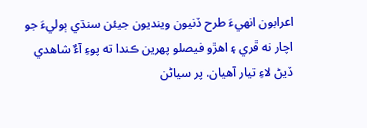اعرابون انهيءَ طرح ڏنيون وينديون جيئن سنڌي ٻوليءَ جو اچار نه ڦري ۽ اهڙو فيصلو پهرين ڪندا ته پوءِ آءٌ شاهدي ڏيڻ لاءِ تيار آهيان. پر سياڻن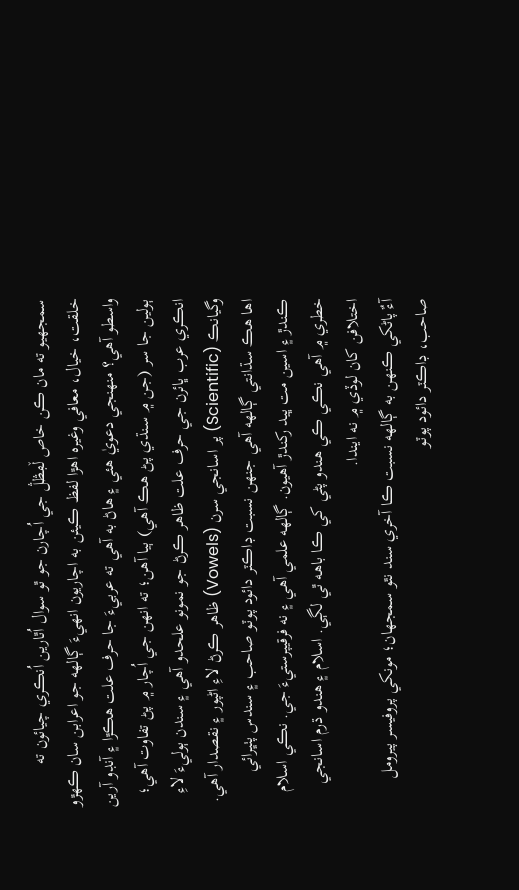سمجهيو ته مان ڪن خاص ڵڢڟڷ جي اُچارن جو ٿو سوال اُٿارين اُنڪري چيائون ته خلقت، خيال، معافي وغيره اهڙا لفظ ڪيئن به اچاريون انهيءَ ڳالهه جو اعرابن سان ڪهڙو واسطو آهي؟ منهنجي دعويٰ هئي ۽ هاڻ به آهي ته عربيءَ جا حرف علت هڪڙا ۽ آنڊو آرين ٻولين جا سر (جن ۾ سنڌي پڻ هڪ آهي) ٻيا آهن؛ ته انهن جي اُچار ۾ پڻ تفاوت آهي؛ انڪري عرب ڀائرن جي حرف علت ظاهر ڪرڻ جو نمونو علحدو آهي ۽ سندن ٻوليءَ لاءِ وگيانڪ (Scientific) پر اسانجي سرن (Vowels) ظاهر ڪرڻ لاءِ اڻپور ۽ نقصدار آهي. اها هڪ سڌانتي ڳالهه آهي جنهن نسبت ڊاڪٽر دائود پوٽو صاحب ۽ سندس پٺڀرائي ڪندڙ ۽ اسين مت ڀيد رکندڙ آهيون. ڳالهه علمي آهي ۽ نه فرقيپرستيءَ جي. نڪي اسلام خطري ۾ آهي نڪي ڪي هندو پڻي کي ڪا باهه ٿي لڳي. اسلام ۽ هندو ڌرم اسانجي اختلافن کان لوڏي ۾ نه ايندا.
آءٌ پاڻکي ڪنهن به ڳالهه نسبت ڪا آخري سند نٿو سمجهان؛ مونکي پروفيسر پيرومل صاحب، ڊاڪٽر دائود پوٽو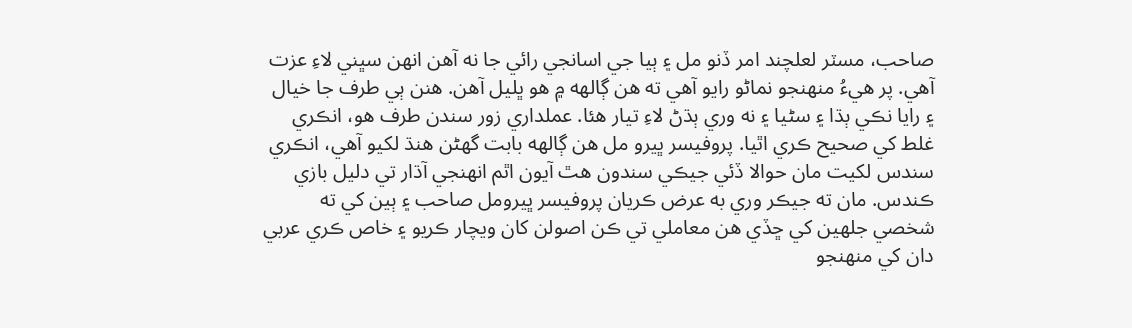صاحب، مسٽر لعلچند امر ڏنو مل ۽ ٻيا جي اسانجي رائي جا نه آهن انهن سڀني لاءِ عزت آهي. پر هيءُ منهنجو نماڻو رايو آهي ته هن ڳالهه ۾ هو ڀليل آهن. هنن ٻي طرف جا خيال ۽ رايا نڪي ٻڌا ۽ سڻيا ۽ نه وري ٻڌڻ لاءِ تيار هئا. عملداري زور سندن طرف هو، انڪري غلط کي صحيح ڪري اٿيا. پروفيسر ڀيرو مل هن ڳالهه بابت گهڻن هنڌ لکيو آهي، انڪري سندس لکيت مان حوالا ڏئي جيڪي سندون هٿ آيون اٿم انهنجي آڌار تي دليل بازي ڪندس. مان ته جيڪر وري به عرض ڪريان پروفيسر ڀيرومل صاحب ۽ ٻين کي ته شخصي جلهين کي ڇڏي هن معاملي تي ڪن اصولن کان ويچار ڪريو ۽ خاص ڪري عربي دان کي منهنجو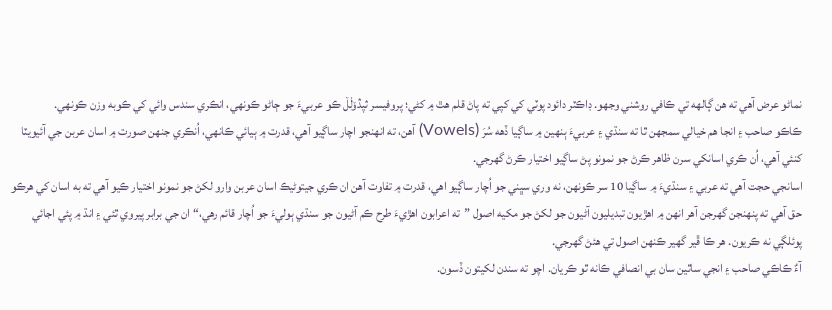نماڻو عرض آهي ته هن ڳالهه تي ڪافي روشني وجهو. ڊاڪٽر دائود پوٽي کي کپي ته پاڻ قلم هٿ ۾ کڻي؛ پروفيسر ثۑڎۆڶڵ ڪو عربيءَ جو ڄاڻو ڪونهي، انڪري سندس وائي کي ڪوبه وزن ڪونهي.
ڪاڪو صاحب ۽ انجا هم خيالي سمجهن ٿا ته سنڌي ۽ عربيءَ ٻنهين ۾ ساڳيا ڏهه سُرَ (Vowels) آهن، ته انهنجو اچار ساڳيو آهي، قدرت ۾ ٻيائي ڪانهي، اُنڪري جنهن صورت ۾ اسان عربن جي آئيويٽا کنئي آهي، اُن ڪري اسانکي سرن ظاهر ڪرڻ جو نمونو پڻ ساڳيو اختيار ڪرڻ گهرجي.
اسانجي حجت آهي ته عربي ۽ سنڌيءَ ۾ ساڳيا 10 سر ڪونهن، نه وري سڀني جو اُچار ساڳيو اهي، قدرت ۾ تفاوت آهن ان ڪري جيتوڻيڪ اسان عربن وارو لکڻ جو نمونو اختيار ڪيو آهي ته به اسان کي هرڪو حق آهي ته پنهنجن گهرجن آهر انهن ۾ اهڙيون تبديليون آڻيون جو لکڻ جو مکيه اصول ”ته اعرابون اهڙيءَ طرح ڪم آڻيون جو سنڌي ٻوليءَ جو اُچار قائم رهي،“ ان جي برابر پيروي ٿئي ۽ انڌ ۾ پئي اجائي پوئلڳي نه ڪريون. هر ڪا ڦير گهير ڪنهن اصول تي هئڻ گهرجي.
آءٌ ڪاڪي صاحب ۽ انجي ساٿين سان بي انصافي ڪانه ٿو ڪريان. اچو ته سندن لکيتون ڏسون.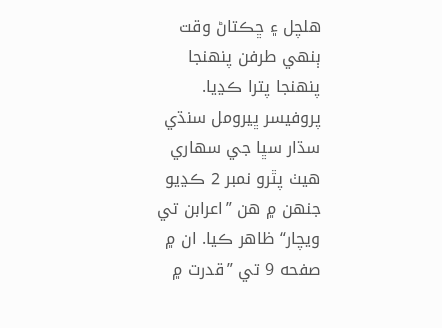هلچل ۽ ڇڪتاڻ وقت ٻنهي طرفن پنهنجا پنهنجا پترا ڪڍيا. پروفيسر ڀيرومل سنڌي سڌار سڀا جي سهاري هيٺ پٿرو نمبر 2 ڪڍيو جنهن ۾ هن ”اعرابن تي ويچار“ ظاهر ڪيا. ان ۾ صفحه 9 تي ”قدرت ۾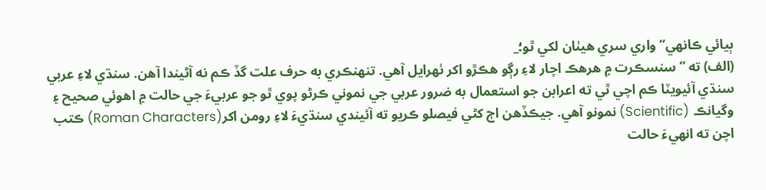ٻيائي ڪانهي“ واري سري هيٺان لکي ٿو؛_
(الف) ته ”سنسڪرت ۾ هرهڪ اچار لاءِ رڳو هڪڙو اکر ٺهرايل آهي. تنهنڪري به حرف علت گڏ ڪم نه آڻيندا آهن. سنڌي لاءِ عربي سنڌي آئيويٽا ڪم اچي ٿي ته اعرابن جو استعمال به ضرور عربي جي نموني ڪرڻو پوي ٿو جو عربيءَ جي حالت ۾ اهوئي صحيح ۽ وگيانڪ (Scientific) نمونو آهي. جيڪڏهن اڄ کڻي فيصلو ڪريو ته آئيندي سنڌيءَ لاءِ رومن اکر(Roman Characters) ڪتب اچن ته انهيءَ حالت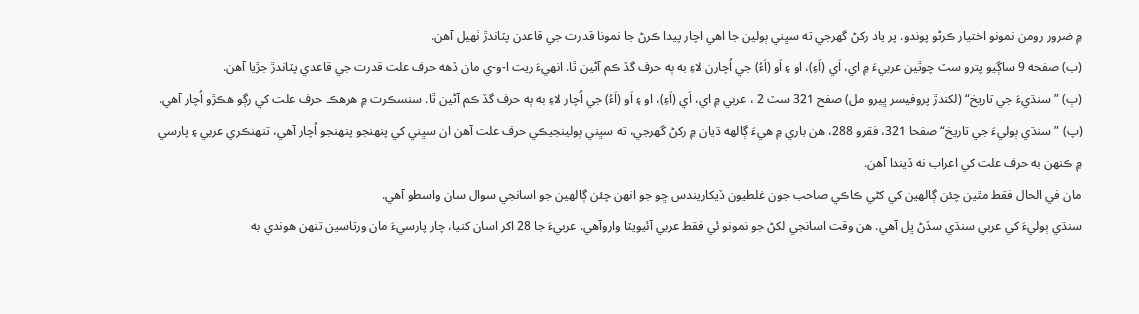۾ ضرور رومن نمونو اختيار ڪرڻو پوندو. پر ياد رکڻ گهرجي ته سڀني ٻولين جا اهي اچار پيدا ڪرڻ جا نمونا قدرت جي قاعدن پٽاندڙ ٺهيل آهن.
(ب) صفحه 9 ساڳيو پترو سٽ چوٿين عربيءَ ۾ اي، اَي (اَءِ)، او ۽ اَو (اَءُ) جي اُچارن لاءِ به ٻه حرف گڏ ڪم آڻين ٿا. انهيءَ ريت ا-و-ي مان ڏهه حرف علت قدرت جي قاعدي پٽاندڙ جڙيا آهن.
(ٻ) ”سنڌيءَ جي تاريخ“ (لکندڙ پروفيسر ڀيرو مل) صفح 321 سٽ 2 ، عربي ۾ اي، اَي (اَءِ)، او ۽ اَو (اَءُ) جي اُچار لاءِ به ٻه حرف گڏ ڪم آڻين ٿا. سنسڪرت ۾ هرهڪ حرف علت کي رڳو هڪڙو اُچار آهي.
(پ) ”سنڌي ٻوليءَ جي تاريخ“ صفحا 321، فقرو 288، هن باري ۾ هيءَ ڳالهه ڌيان ۾ رکڻ گهرجي، ته سڀني ٻولينجيڪي حرف علت آهن ان سڀني کي پنهنجو پنهنجو اُچار آهي، تنهنڪري عربي ۽ پارسي ۾ ڪنهن به حرف علت کي اعراب نه ڏيندا آهن.
مان في الحال فقط مٿين چئن ڳالهين کي کڻي ڪاڪي صاحب جون غلطيون ڏيکاريندس ڇو جو انهن چئن ڳالهين جو اسانجي سوال سان واسطو آهي.
سنڌي ٻوليءَ کي عربي سنڌي سڏڻ ڀل آهي. هن وقت اسانجي لکڻ جو نمونو ئي فقط عربي آئيويٽا واروآهي. عربيءَ جا 28 اکر اسان کنيا، چار پارسيءَ مان ورتاسين تنهن هوندي به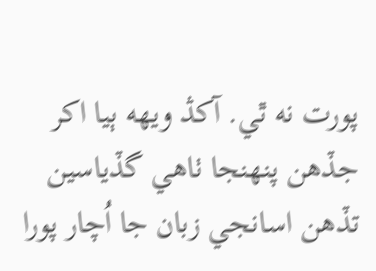پورت نه ٿي. آكڎ ويهه ٻيا اکر جڏهن پنهنجا ٺاهي گڏياسين تڏهن اسانجي زبان جا اُچار پورا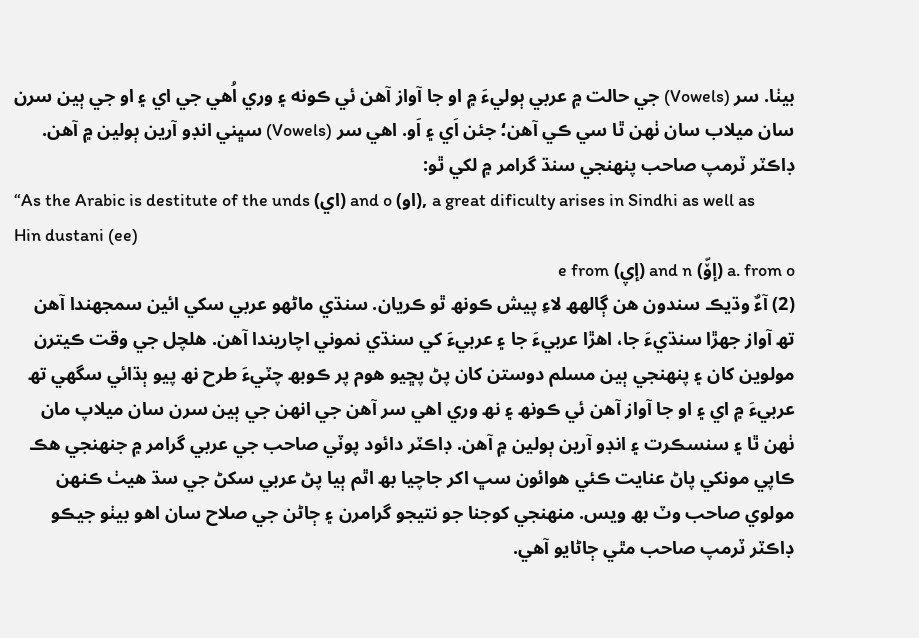بيٺا. سر (Vowels) جي حالت ۾ عربي ٻوليءَ ۾ او جا آواز آهن ئي ڪونه ۽ وري اُهي جي اي ۽ او جي ٻين سرن سان ميلاب سان ٺهن ٿا سي ڪي آهن؛ جئن اَي ۽ اَو. اهي سر (Vowels) سڀني انڊو آرين ٻولين ۾ آهن.
ڊاڪٽر ٽرمپ صاحب پنهنجي سنڌ گرامر ۾ لکي ٿو:
“As the Arabic is destitute of the unds (اي) and o (او), a great dificulty arises in Sindhi as well as Hin dustani (ee)
a. from o (إۆّ) and n (إۑ) e from
(2) آءٌ وڌيڪ سندون ھن ڳالھھ لاءِ پيش ڪونھ ٿو ڪريان. سنڌي ماڻھو عربي سکي ائين سمجھندا آھن تھ آواز جھڙا سنڌيءَ جا، اھڙا عربيءَ جا ۽ عربيءَ کي سنڌي نموني اچاريندا آھن. ھلچل جي وقت ڪيترن مولوين کان ۽ پنھنجي ٻين مسلم دوستن کان پڻ پڇيو ھوم پر ڪوبھ چٽيءَ طرح نھ پيو ٻڌائي سگھي تھ عربيءَ ۾ اي ۽ او جا آواز آھن ئي ڪونھ ۽ نھ وري اھي سر آھن جي انھن جي ٻين سرن سان ميلاپ مان ٺھن ٿا ۽ سنسڪرت ۽ انڊو آرين ٻولين ۾ آھن. ڊاڪٽر دائود پوٽي صاحب جي عربي گرامر ۾ جنھنجي ھڪ ڪاپي مونکي پاڻ عنايت ڪئي ھوائون سڀ اکر جاچيا بھ اٿم ٻيا پڻ عربي سکڻ جي سڌ ھيٺ ڪنھن مولوي صاحب وٽ بھ ويس. منھنجي کوجنا جو نتيجو گرامرن ۽ ڄاڻن جي صلاح سان اھو بيٺو جيڪو ڊاڪٽر ٽرمپ صاحب مٿي ڄاڻايو آھي.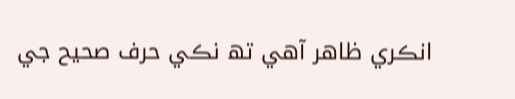انڪري ظاھر آھي تھ نڪي حرف صحيح جي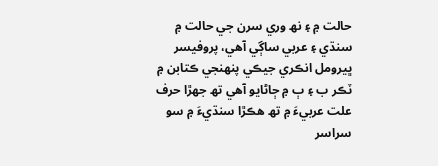حالت ۾ ۽ نھ وري سرن جي حالت ۾ سنڌي ۽ عربي ساڳي آھي، پروفيسر ڀيرومل انڪري جيڪي پنھنجي ڪتابن ۾ ٽڪر ب ۽ ٻ ۾ ڄاڻايو آھي تھ جھڙا حرف علت عربيءَ ۾ تھ ھڪڙا سنڌيءَ ۾ سو سراسر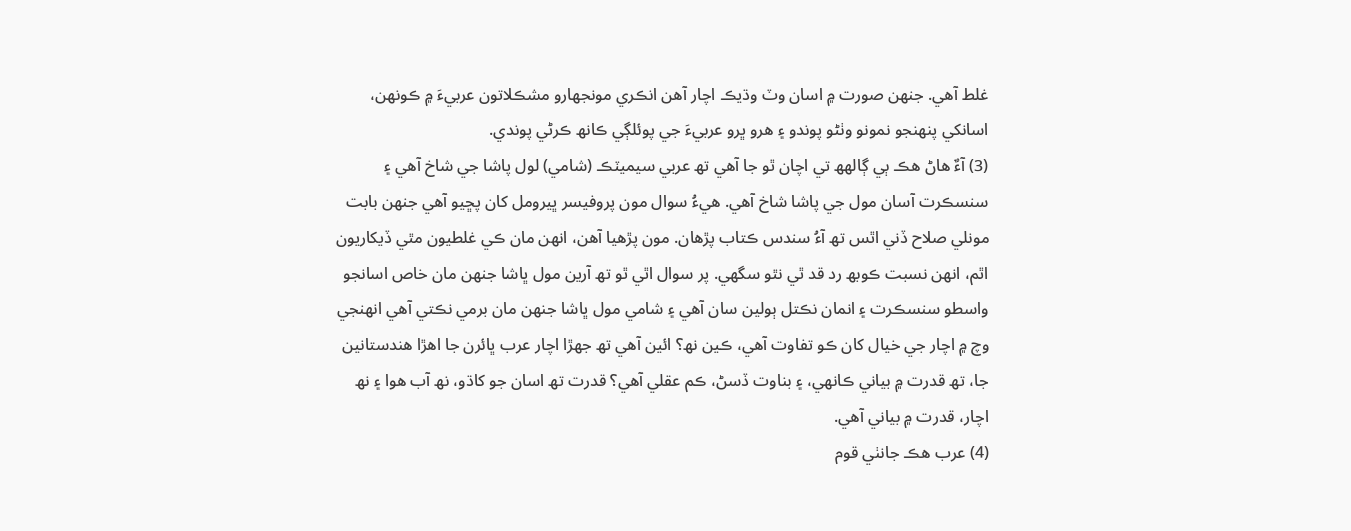غلط آھي. جنھن صورت ۾ اسان وٽ وڌيڪ اچار آھن انڪري مونجھارو مشڪلاتون عربيءَ ۾ ڪونھن، اسانکي پنھنجو نمونو وٺڻو پوندو ۽ ھرو ڀرو عربيءَ جي پوئلڳي ڪانھ ڪرڻي پوندي.
(3) آءٌ ھاڻ ھڪ ٻي ڳالھھ تي اچان ٿو جا آھي تھ عربي سيميٽڪ (شامي) لول پاشا جي شاخ آھي ۽ سنسڪرت آسان مول جي پاشا شاخ آھي. ھيءُ سوال مون پروفيسر ڀيرومل کان پڇيو آھي جنھن بابت مونلي صلاح ڏني اٿس تھ آءُ سندس ڪتاب پڙھان. مون پڙھيا آھن، انھن مان ڪي غلطيون مٿي ڏيکاريون اٿم، انھن نسبت ڪوبھ رد قد ٿي نٿو سگھي. پر سوال اٿي ٿو تھ آرين مول ڀاشا جنھن مان خاص اسانجو واسطو سنسڪرت ۽ انمان نڪتل ٻولين سان آھي ۽ شامي مول ڀاشا جنھن مان برمي نڪتي آھي انھنجي وچ ۾ اچار جي خيال کان ڪو تفاوت آھي، ڪين نھ؟ ائين آھي تھ جھڙا اچار عرب ڀائرن جا اھڙا ھندستانين جا، تھ قدرت ۾ بياني ڪانھي، ۽ بناوت ڏسڻ، ڪم عقلي آھي؟ قدرت تھ اسان جو کاڌو، نھ آب ھوا ۽ نھ اچار، قدرت ۾ بياني آھي.
(4) عرب ھڪ جانٺي قوم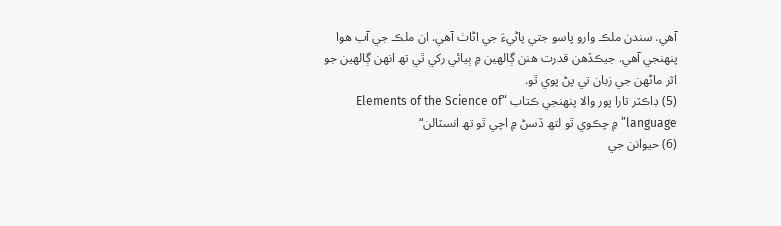آھي. سندن ملڪ وارو پاسو جتي پاڻيءَ جي اڻاٺ آھي. ان ملڪ جي آب ھوا پنھنجي آھي. جيڪڏھن قدرت ھنن ڳالھين ۾ ٻيائي رکي ٿي تھ انھن ڳالھين جو اثر ماڻھن جي زبان تي پڻ پوي ٿو.
(5) ڊاڪٽر تارا پور والا پنھنجي ڪتاب “Elements of the Science of language” ۾ چڪوي ٿو لتھ ڏسڻ ۾ اچي ٿو تھ انسٽالن“
(6) حيوانن جي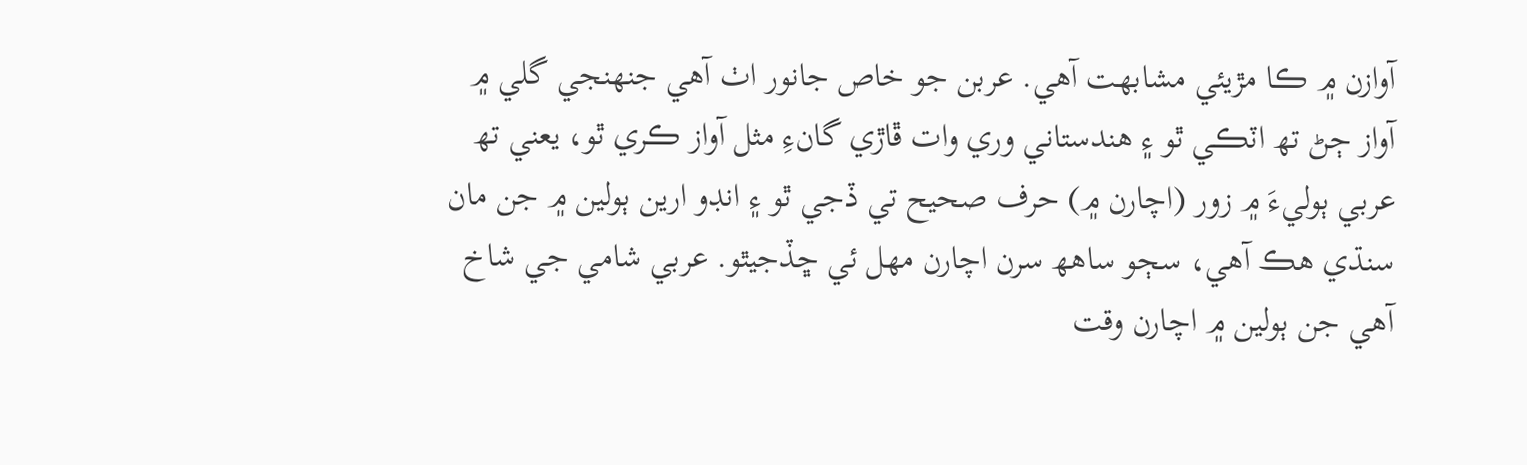آوازن ۾ ڪا مڙيئي مشابھت آھي. عربن جو خاص جانور اٺ آھي جنھنجي گلي ۾ آواز ڄڻ تھ اٽڪي ٿو ۽ ھندستاني وري وات ڦاڙي گانءِ مثل آواز ڪري ٿو، يعني تھ عربي ٻوليءَ ۾ زور (اچارن ۾) حرف صحيح تي ڏجي ٿو ۽ انڊو ارين ٻولين ۾ جن مان سنڌي ھڪ آھي، سڄو ساھھ سرن اچارن مھل ئي ڇڏجيٿو. عربي شامي جي شاخ آھي جن ٻولين ۾ اچارن وقت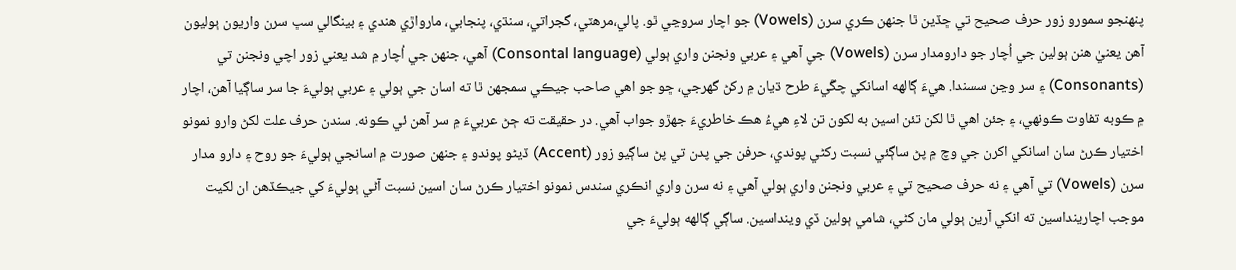پنھنجو سمورو زور حرف صحيح تي ڇڏين ٿا جنھن ڪري سرن (Vowels) جو اچار سروڃي ٿو. پالي،مرهٽي، گجراتي، سنڌي، پنجابي، مارواڙي هندي ۽ بينگالي سڀ سرن واريون ٻوليون آهن يعنيٰ هنن ٻولين جي اُچار جو دارومدار سرن (Vowels) جۑ آهي ۽ عربي ونجنن واري ٻولي (Consontal language) آهي، جنهن جي اُچار ۾ شد يعني زور اچي ونجنن تي (Consonants) ۽ سر وڃن سسندا. هيءَ ڳالهه اسانکي چڱيءَ طرح ڌيان ۾ رکڻ گهرجي، ڇو جو اهي صاحب جيڪي سمجهن ٿا ته اسان جي ٻولي ۽ عربي ٻوليءَ جا سر ساڳيا آهن، اچار ۾ ڪوبه تفاوت ڪونهي، ۽ جئن اهي ٿا لکن تئن اسين به لکون تن لاءِ هيءُ هڪ خاطريءَ جهڙو جواب آهي. در حقيقت ته ڄڻ عربيءَ ۾ سر آهن ئي ڪونه. سندن حرف علت لکڻ وارو نمونو اختيار ڪرڻ سان اسانکي اکرن جي وچ ۾ پڻ ساڳئي نسبت رکڻي پوندي، حرفن جي پدن تي پڻ ساڳيو زور (Accent) ڏيڻو پوندو ۽ جنهن صورت ۾ اسانجي ٻوليءَ جو روح ۽ دارو مدار سرن (Vowels) تي آهي ۽ نه حرف صحيح تي ۽ عربي ونجنن واري ٻولي آهي ۽ نه سرن واري انڪري سندس نمونو اختيار ڪرڻ سان اسين نسبت آڻي ٻوليءَ کي جيڪڏهن ان لکيت موجب اچارينداسين ته انکي آرين ٻولي مان کڻي، شامي ٻولين ڏي وينداسين. ساڳي ڳالهه ٻوليءَ جي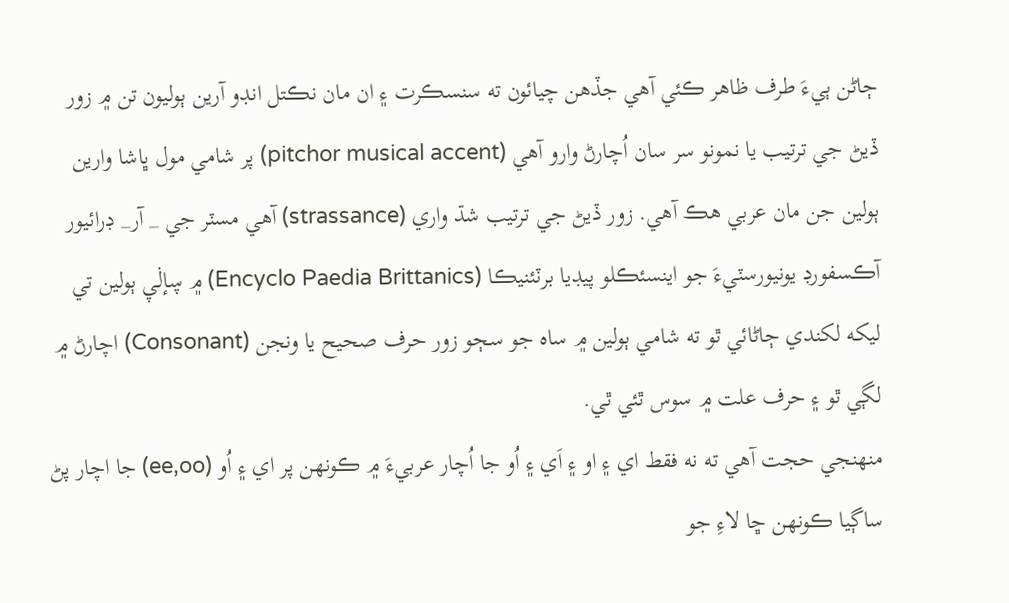ڄاڻن ٻيءَ طرف ظاهر ڪئي آهي جڏهن چيائون ته سنسڪرت ۽ ان مان نڪتل انڊو آرين ٻوليون تن ۾ زور ڏيڻ جي ترتيب يا نمونو سر سان اُچارڻ وارو آهي (pitchor musical accent) پر شامي مول ڀاشا وارين ٻولين جن مان عربي هڪ آهي. زور ڏيڻ جي ترتيب شڌ واري (strassance) آهي مسٽر جي _ آر_ ڊرائيور آڪسفورڊ يونيورسٽيءَ جو اينسئڪلو پيڊيا برٽئنيڪا (Encyclo Paedia Brittanics) ۾ ڛإڶۑ ٻولين تي ليکه لکندي ڄاڻائي ٿو ته شامي ٻولين ۾ ساه جو سڄو زور حرف صحيح يا ونجن (Consonant) اچارڻ ۾ لڳي ٿو ۽ حرف علت ۾ سوس ٿئي ٿي.
منهنجي حجت آهي ته نه فقط اي ۽ او ۽ اَي ۽ اُو جا اُچار عربيءَ ۾ ڪونهن پر اي ۽ اُو (ee,oo) جا اچار پڻ ساڳيا ڪونهن ڇا لاءِ جو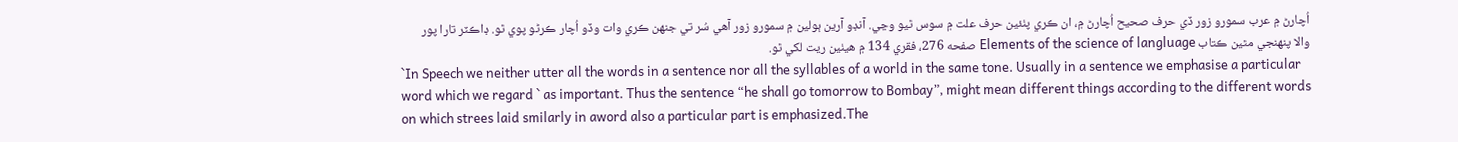اُچارڻ ۾ عرب سمورو زور ڏي حرف صحيح اُچارڻ ۾، ان ڪري پٺئين حرف علت ۾ سوس ٿيو وڃي. آنڊو آرين ٻولين ۾ سمورو زور آهي سُر تي جنهن ڪري وات وڏو اُچار ڪرڻو پوي ٿو. ڊاڪٽر تارا پور والا پنهنجي مٿين ڪتاب Elements of the science of langluage صفحه 276، فقري 134 ۾ هيٺين ريت لکي ٿو.
`In Speech we neither utter all the words in a sentence nor all the syllables of a world in the same tone. Usually in a sentence we emphasise a particular word which we regard ` as important. Thus the sentence “he shall go tomorrow to Bombay”, might mean different things according to the different words on which strees laid smilarly in aword also a particular part is emphasized.The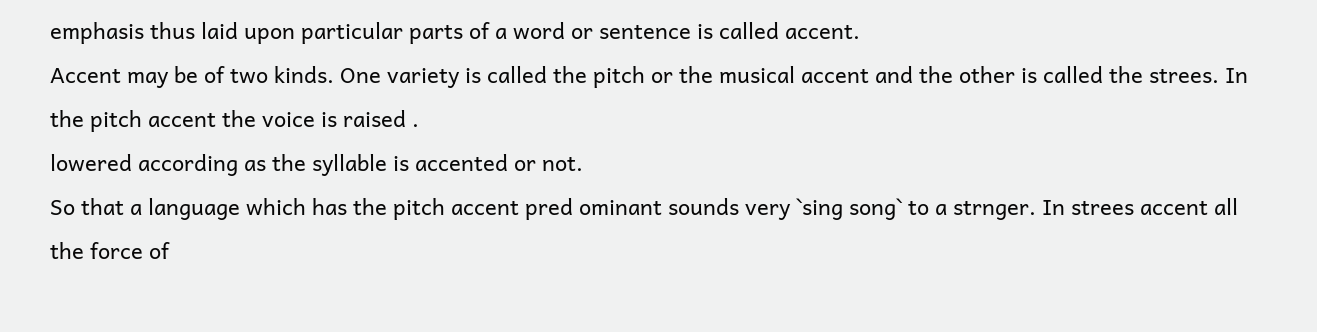emphasis thus laid upon particular parts of a word or sentence is called accent.
Accent may be of two kinds. One variety is called the pitch or the musical accent and the other is called the strees. In the pitch accent the voice is raised .
lowered according as the syllable is accented or not.
So that a language which has the pitch accent pred ominant sounds very `sing song` to a strnger. In strees accent all the force of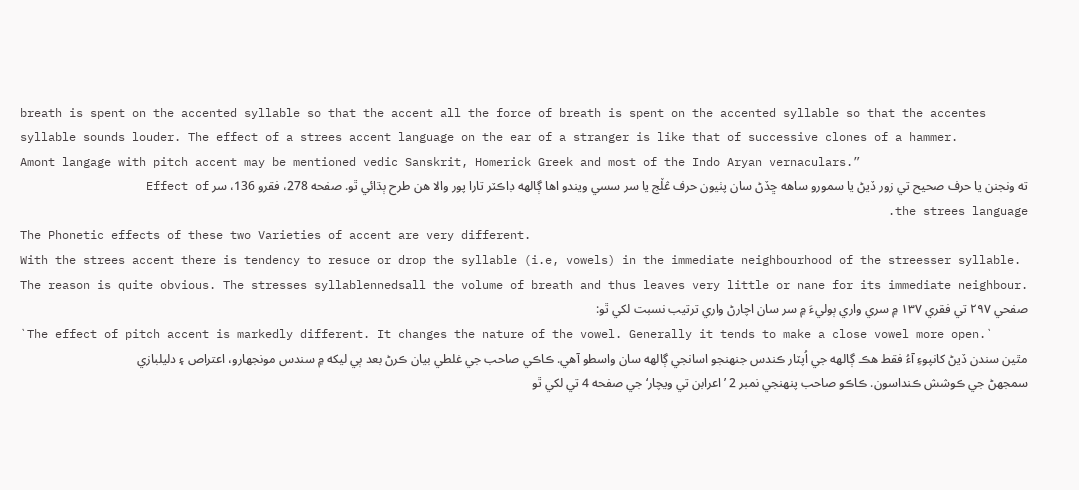breath is spent on the accented syllable so that the accent all the force of breath is spent on the accented syllable so that the accentes syllable sounds louder. The effect of a strees accent language on the ear of a stranger is like that of successive clones of a hammer.
Amont langage with pitch accent may be mentioned vedic Sanskrit, Homerick Greek and most of the Indo Aryan vernaculars.”
ته ونجنن يا حرف صحيح تي زور ڏيڻ يا سمورو ساهه ڇڏڻ سان پٺيون حرف ڠڵج يا سر سسي ويندو اها ڳالهه ڊاڪٽر تارا پور والا هن طرح ٻڌائي ٿو. صفحه 278، فقرو 136، سر Effect of the strees language.
The Phonetic effects of these two Varieties of accent are very different.
With the strees accent there is tendency to resuce or drop the syllable (i.e, vowels) in the immediate neighbourhood of the streesser syllable.
The reason is quite obvious. The stresses syllablennedsall the volume of breath and thus leaves very little or nane for its immediate neighbour.
صفحي ٢٩٧ تي فقري ١٣٧ ۾ سري واري ٻوليءَ ۾ سر سان اچارڻ واري ترتيب نسبت لکي ٿو:
`The effect of pitch accent is markedly different. It changes the nature of the vowel. Generally it tends to make a close vowel more open.`
مٿين سندن ڏيڻ کانپوءِ آءُ فقط هڪ ڳالهه جي اُپٽار ڪندس جنهنجو اسانجي ڳالهه سان واسطو آهي. ڪاڪي صاحب جي غلطي بيان ڪرڻ بعد ٻي ليکه ۾ سندس مونجهارو، اعتراص ۽ دليلبازي سمجهڻ جي ڪوشش ڪنداسون. ڪاڪو صاحب پنهنجي نمبر 2 ’اعرابن تي ويچار‘ جي صفحه 4 تي لکي ٿو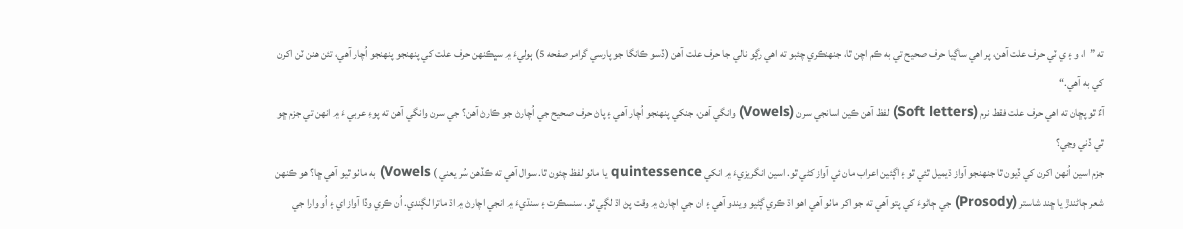ته ”ا، و ۽ ي ٽي حرف علت آهن، پر اهي ساڳيا حرف صحيح تي به ڪم اچن ٿا، جنهنڪري چئبو ته اهي رڳو نالي جا حرف علت آهن (ڏسو ڪانگا جو پارسي گرامر صفحه 5) ٻوليءَ ۾ سڀڪنهن حرف علت کي پنهنجو پنهنجو اُچار آهي، تئن هنن ٽن اکرن کي به آهي.“
آءٌ ٿو پڇان ته اهي حرف علت فقط نرم (Soft letters) لفظ آهن ڪين اسانجي سرن (Vowels) وانگي آهن، جنکي پنهنجو اُچار آهي ۽ پاڻ حرف صحيح جي اُچارڻ جو ڪارڻ آهن؟ جي سرن وانگي آهن ته پوءِ عربي ءَ ۾ انهن تي جزم ڇو ٿي ڏني وڃي؟
جزم اسين اُنهن اکرن کي ڏيون ٿا جنهنجو آواز ڌيميل ٿئي ٿو ۽ اڳئين اعراب مان ئي آواز کڻي ٿو. اسين انگريزيءَ ۾ انکي quintessence يا ماٺو لفظ چئون ٿا. سوال آهي ته ڪڏهن سُر يعني ) Vowels) به ماٺو ٿيو آهي ڇا؟ هو ڪنهن شعر ڄاڻندڙ يا ڇند شاستر (Prosody) جي ڄاڻوءَ کي پتو آهي ته جو اکر ماٺو آهي اهو اڌ ڪري ڳڻيو ويندو آهي ۽ ان جي اچارڻ ۾ وقت پڻ اڌ لڳي ٿو. سنسڪرت ۽ سنڌيءَ ۾ انجي اچارڻ ۾ اڌ ماترا لڳندي. اُن ڪري وڏا آواز اي ۽ اُو وارا جي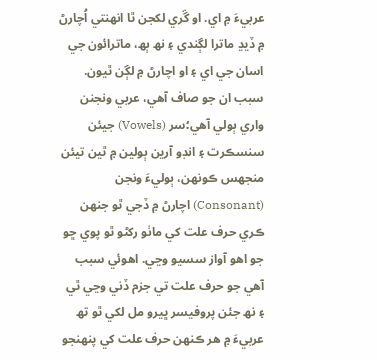عربيءَ ۾ اي. او ڱري لکجن ٿا انهنتي اُچارڻ ۾ ڏيڍ ماترا لڳندي ۽ نھ ٻھ، ماترائون جي اسان جي اي ۽ او اچارڻ ۾ لڳن ٿيون. سبب ان جو صاف آھي، عربي ونجنن واري ٻولي آھي؛سر (Vowels) جيئن سنسڪرت ۽ انڊو آرين ٻولين ۾ ٿين تيئن منجھس ڪونھن، ٻوليءَ ونجن (Consonant) اچارڻ ۾ ڏجي ٿو جنھن ڪري حرف علت کي ماٺو رکڻو ٿو پوي ڇو جو اھو آواز سسيو وڃي. اھوئي سبب آھي جو حرف علت تي جزم ڏني وڃي ٿي ۽ نھ جئن پروفيسر ڀيرو مل لکي ٿو تھ عربيءَ ۾ ھر ڪنھن حرف علت کي پنھنجو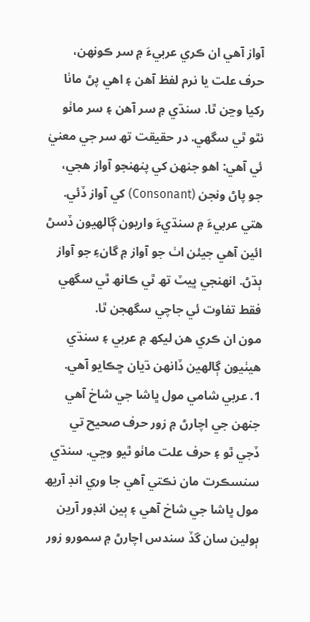آواز آھي ان ڪري عربيءَ ۾ سر ڪونھن، حرف علت يا نرم لفظ آھن ۽ اھي پڻ ماٺا رکيا وڃن ٿا. سنڌي ۾ سر آھن ۽ سر ماٺو نٿو ٿي سگھي. در حقيقت تھ سر جي معنيٰ ئي آھي: اھو جنھن کي پنھنجو آواز ھجي، جو پاڻ ونجن (Consonant) کي آواز ڏئي. ھتي عربيءَ ۾ سنڌيءَ واريون ڳالھيون ڏسڻ ائين آھي جيئن اٺ جو آواز ۾ گانءِ جو آواز ٻڌڻ. انھنجي ڀيٽ تھ ٿي ڪانھ ٿي سگھي فقط تفاوت ئي جاچي سگھجن ٿا.
مون ان ڪري ھن ليکھ ۾ عربي ۽ سنڌي ھيٺيون ڳالھين ڏانھن ڌيان ڇڪايو آھي.
1. عربي شامي مول ڀاشا جي شاخ آھي جنھن جي اچارڻ ۾ زور حرف صحيح تي ڏجي ٿو ۽ حرف علت ماٺو ٿيو وڃي. سنڌي سنسڪرت مان نڪتي آھي جا وري انڊ آريھ مول ڀاشا جي شاخ آھي ۽ ٻين انڊور آرين ٻولين سان گڏ سندس اچارڻ ۾ سمورو زور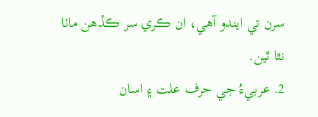سرن تي ايندو آھي، ان ڪري سر ڪڏھن ماٺا نٿا ٿين.
2. عربيءُ جي حرف علت ۽ اسان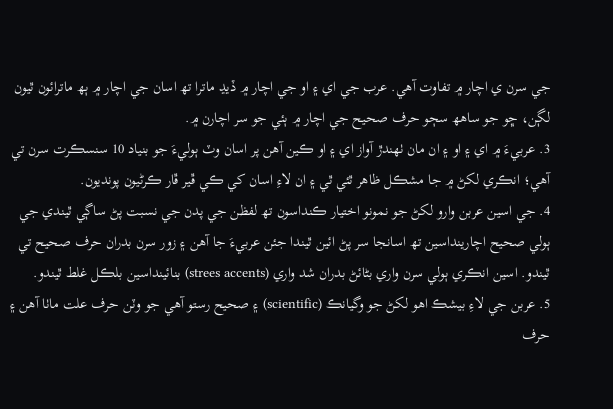جي سرن ي اچار ۾ تفاوت آھي. عرب جي اي ۽ او جي اچار ۾ ڏيڍ ماترا تھ اسان جي اچار ۾ ٻھ ماترائون ٿيون لڳن، ڇو جو ساھھ سڄو حرف صحيح جي اچار ۾ ٻئي جو سر اچارن ۾.
3. عربيءَ ۾ اي ۽ او ۽ ان مان ٺھندڙ آواز اي ۽ او ڪين آھن پر اسان وٽ ٻوليءَ جو بنياد 10 سنسڪرت سرن تي آھي؛ انڪري لکڻ ۾ جا مشڪل ظاھر ٿئي ٿي ۽ ان لاءِ اسان کي ڪي ڦير ڦار ڪرڻيون پونديون.
4. جي اسين عربن وارو لکڻ جو نمونو اختيار ڪنداسون تھ لفظن جي پدن جي نسبت پڻ ساڳي ٿيندي جي ٻولي صحيح اچارينداسين تھ اسانجا سر پڻ ائين ٿيندا جئن عربيءَ جا آھن ۽ زور سرن بدران حرف صحيح تي ٿيندو. اسين انڪري ٻولي سرن واري بڻائڻ بدران شد واري (strees accents) بنائينداسين بلڪل غلط ٿيندو.
5. عربن جي لاءِ بيشڪ اھو لکڻ جو وگيانڪ (scientific) ۽ صحيح رستو آھي جو وٽن حرف علت ماٺا آھن ۽ حرف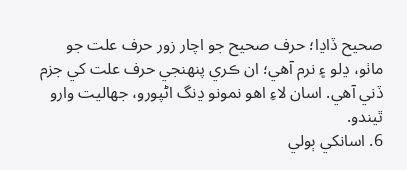صحيح ڏاڍا؛ حرف صحيح جو اچار زور حرف علت جو ماٺو، ڍلو ۽ نرم آھي؛ ان ڪري پنھنجي حرف علت کي جزم ڏني آھي. اسان لاءِ اھو نمونو ڍنگ اڻپورو، جھاليت وارو ٿيندو.
6. اسانکي ٻولي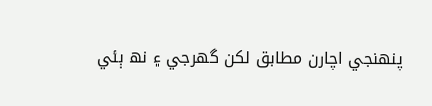پنھنجي اچارن مطابق لکن گھرجي ۽ نھ ٻئي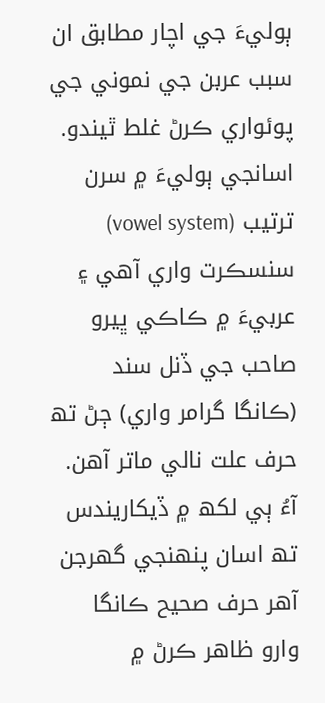ٻوليءَ جي اچار مطابق ان سبب عربن جي نموني جي پوئواري ڪرڻ غلط ٿيندو. اسانجي ٻوليءَ ۾ سرن ترتيب (vowel system) سنسڪرت واري آھي ۽ عربيءَ ۾ ڪاڪي ڀيرو صاحب جي ڏنل سند (ڪانگا گرامر واري) ڄڻ تھ حرف علت نالي ماتر آھن.
آءُ ٻي لکھ ۾ ڏيکاريندس تھ اسان پنھنجي گھرجن آھر حرف صحيح ڪانگا وارو ظاھر ڪرڻ ۾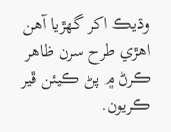وڌيڪ اکر گھڙيا آھن اھڙي طرح سرن ظاھر ڪرڻ ۾ پڻ ڪيئن ڦير ڪريون.